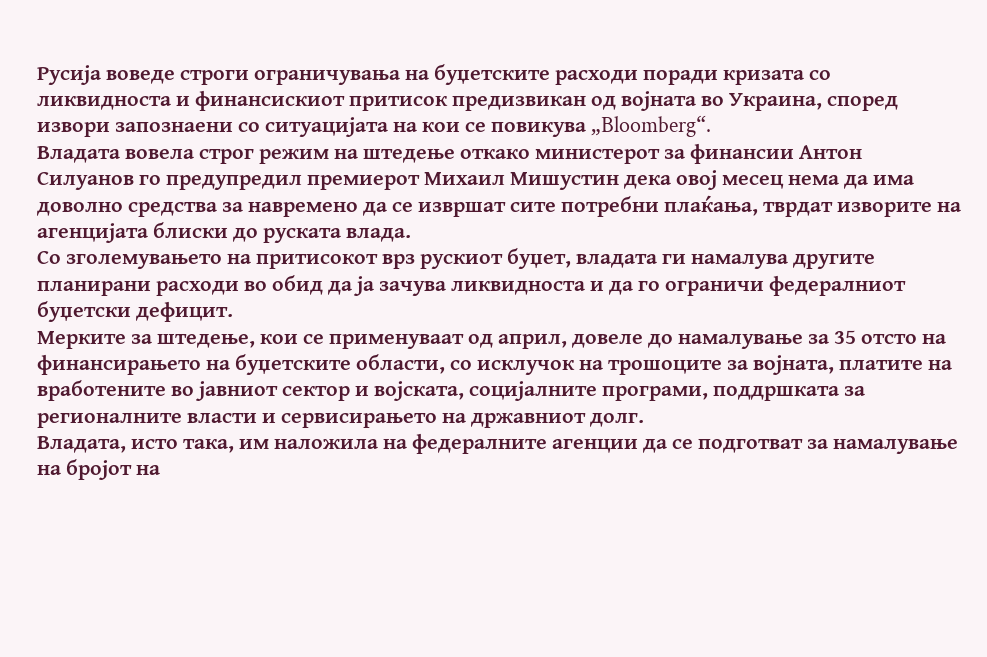Русија воведе строги ограничувања на буџетските расходи поради кризата со ликвидноста и финансискиот притисок предизвикан од војната во Украина, според извори запознаени со ситуацијата на кои се повикува „Bloomberg“.
Владата вовела строг режим на штедење откако министерот за финансии Антон Силуанов го предупредил премиерот Михаил Мишустин дека овој месец нема да има доволно средства за навремено да се извршат сите потребни плаќања, тврдат изворите на агенцијата блиски до руската влада.
Со зголемувањето на притисокот врз рускиот буџет, владата ги намалува другите планирани расходи во обид да ја зачува ликвидноста и да го ограничи федералниот буџетски дефицит.
Мерките за штедење, кои се применуваат од април, довеле до намалување за 35 отсто на финансирањето на буџетските области, со исклучок на трошоците за војната, платите на вработените во јавниот сектор и војската, социјалните програми, поддршката за регионалните власти и сервисирањето на државниот долг.
Владата, исто така, им наложила на федералните агенции да се подготват за намалување на бројот на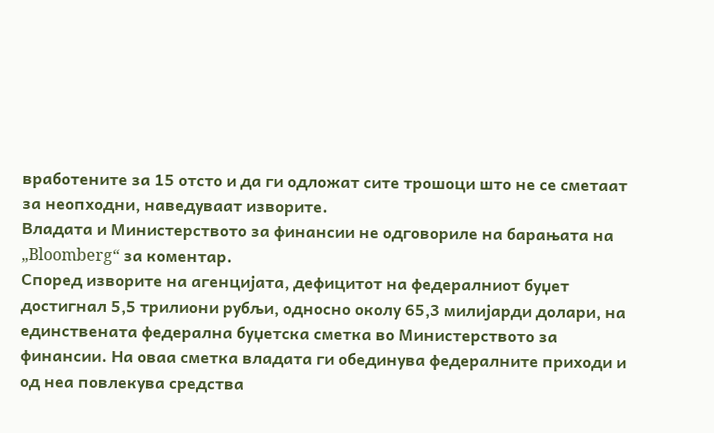вработените за 15 отсто и да ги одложат сите трошоци што не се сметаат за неопходни, наведуваат изворите.
Владата и Министерството за финансии не одговориле на барањата на „Bloomberg“ за коментар.
Според изворите на агенцијата, дефицитот на федералниот буџет достигнал 5,5 трилиони рубљи, односно околу 65,3 милијарди долари, на единствената федерална буџетска сметка во Министерството за финансии. На оваа сметка владата ги обединува федералните приходи и од неа повлекува средства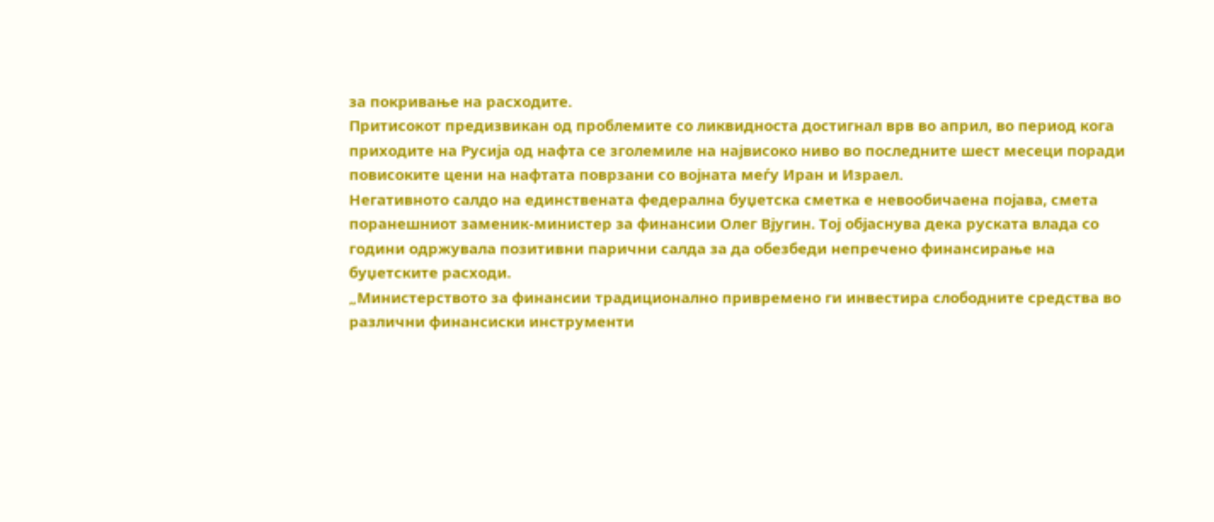за покривање на расходите.
Притисокот предизвикан од проблемите со ликвидноста достигнал врв во април, во период кога приходите на Русија од нафта се зголемиле на највисоко ниво во последните шест месеци поради повисоките цени на нафтата поврзани со војната меѓу Иран и Израел.
Негативното салдо на единствената федерална буџетска сметка е невообичаена појава, смета поранешниот заменик-министер за финансии Олег Вјугин. Тој објаснува дека руската влада со години одржувала позитивни парични салда за да обезбеди непречено финансирање на буџетските расходи.
„Министерството за финансии традиционално привремено ги инвестира слободните средства во различни финансиски инструменти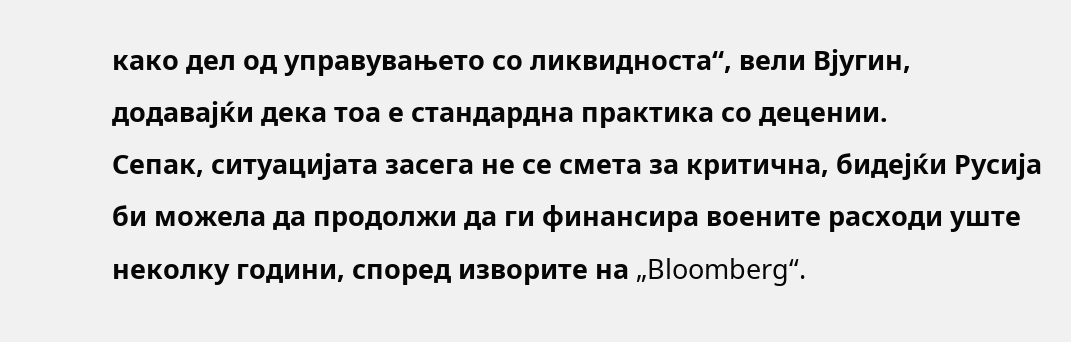како дел од управувањето со ликвидноста“, вели Вјугин, додавајќи дека тоа е стандардна практика со децении.
Сепак, ситуацијата засега не се смета за критична, бидејќи Русија би можела да продолжи да ги финансира воените расходи уште неколку години, според изворите на „Bloomberg“.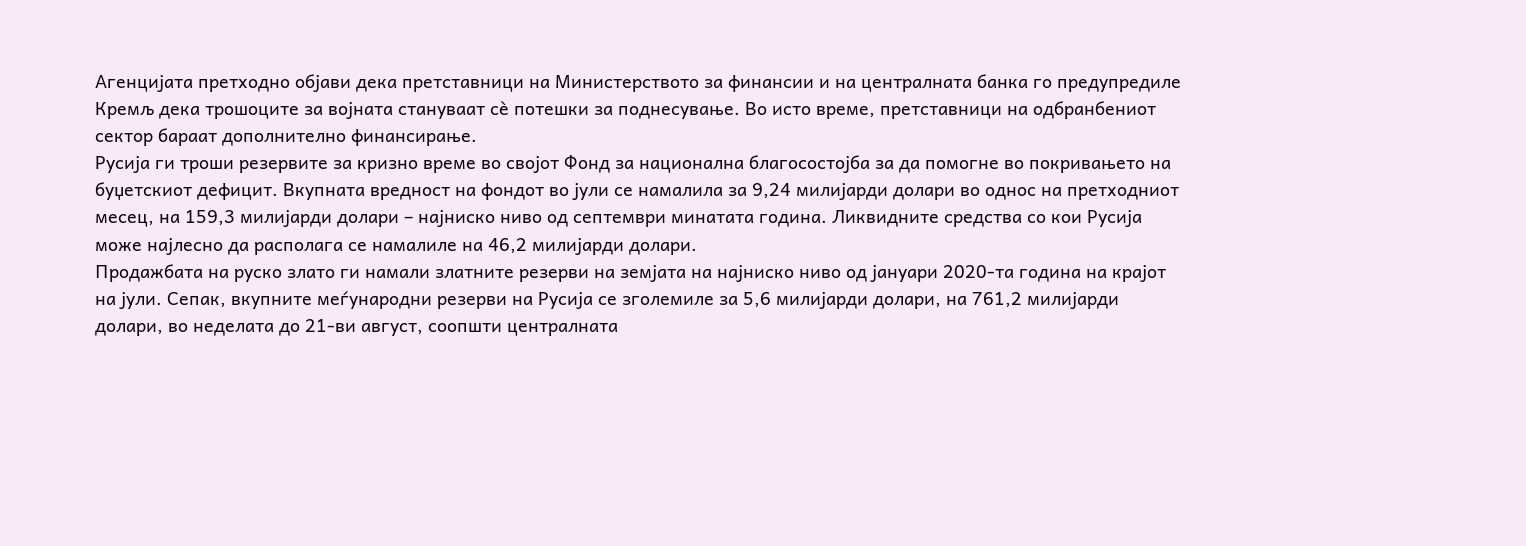Агенцијата претходно објави дека претставници на Министерството за финансии и на централната банка го предупредиле Кремљ дека трошоците за војната стануваат сè потешки за поднесување. Во исто време, претставници на одбранбениот сектор бараат дополнително финансирање.
Русија ги троши резервите за кризно време во својот Фонд за национална благосостојба за да помогне во покривањето на буџетскиот дефицит. Вкупната вредност на фондот во јули се намалила за 9,24 милијарди долари во однос на претходниот месец, на 159,3 милијарди долари – најниско ниво од септември минатата година. Ликвидните средства со кои Русија може најлесно да располага се намалиле на 46,2 милијарди долари.
Продажбата на руско злато ги намали златните резерви на земјата на најниско ниво од јануари 2020-та година на крајот на јули. Сепак, вкупните меѓународни резерви на Русија се зголемиле за 5,6 милијарди долари, на 761,2 милијарди долари, во неделата до 21-ви август, соопшти централната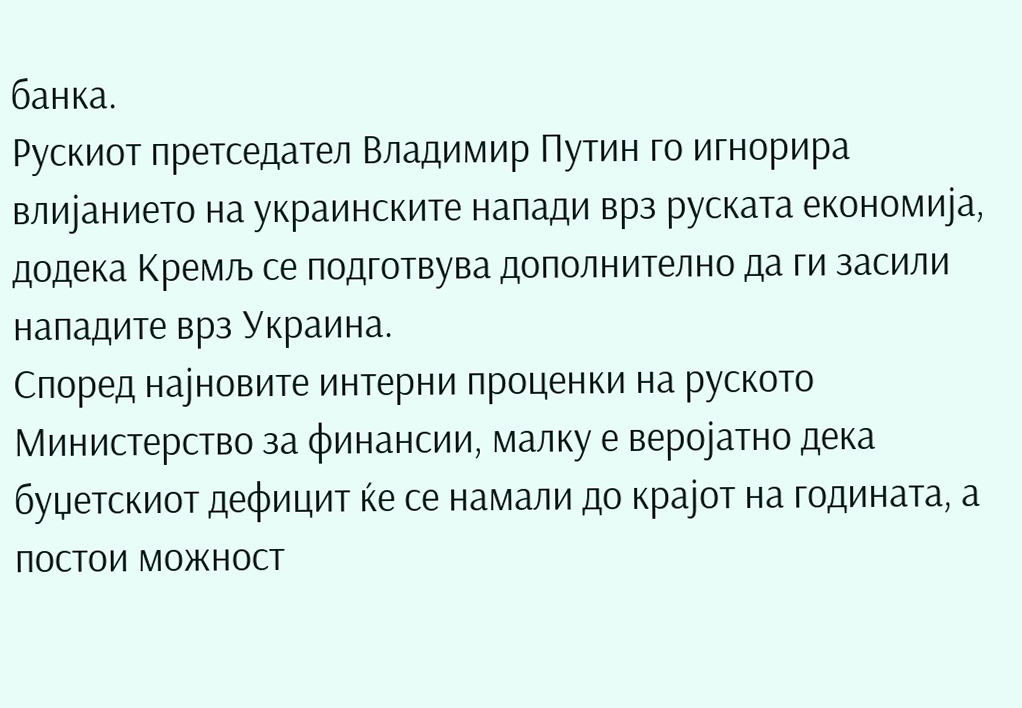банка.
Рускиот претседател Владимир Путин го игнорира влијанието на украинските напади врз руската економија, додека Кремљ се подготвува дополнително да ги засили нападите врз Украина.
Според најновите интерни проценки на руското Министерство за финансии, малку е веројатно дека буџетскиот дефицит ќе се намали до крајот на годината, а постои можност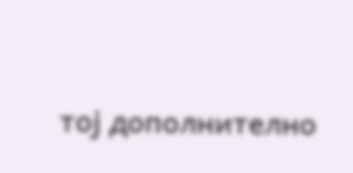тој дополнително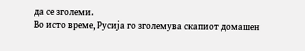да се зголеми.
Во исто време, Русија го зголемува скапиот домашен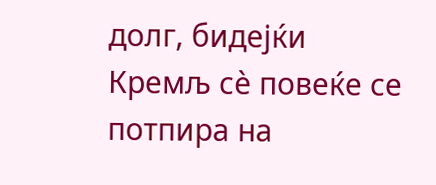долг, бидејќи Кремљ сè повеќе се потпира на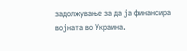задолжување за да ја финансира војната во Украина.